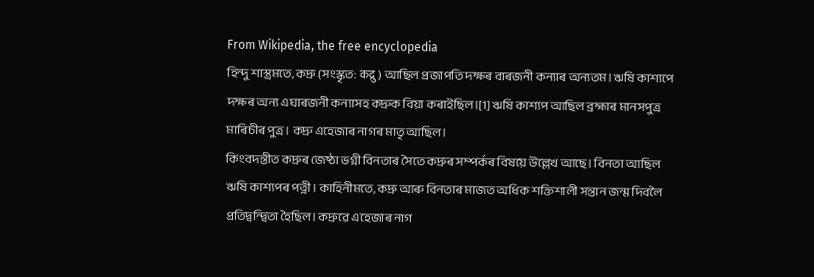From Wikipedia, the free encyclopedia
হিন্দু শাস্ত্ৰমতে, কদ্ৰু (সংস্কৃত: कद्रु) আছিল প্ৰজাপতি দক্ষৰ বাৰজনী কন্যাৰ অন্যতম। ঋষি কাশ্যপে দক্ষৰ অন্য এঘাৰজনী কন্যাসহ কদ্ৰুক বিয়া কৰাইছিল।[1] ঋষি কাশ্যপ আছিল ব্ৰহ্মাৰ মানসপুত্ৰ মাৰিচীৰ পুত্ৰ। কদ্ৰু এহেজাৰ নাগৰ মাতৃ আছিল।
কিংবদন্তীত কদ্ৰুৰ জেষ্ঠা ভগ্নী বিনতাৰ সৈতে কদ্ৰুৰ সম্পৰ্কৰ বিষয়ে উল্লেখ আছে। বিনতা আছিল ঋষি কাশ্যপৰ পত্নী। কাহিনীমতে, কদ্ৰু আৰু বিনতাৰ মাজত অধিক শক্তিশালী সন্তান জন্ম দিবলৈ প্ৰতিদ্বন্দ্বিতা হৈছিল। কদ্ৰুৱে এহেজাৰ নাগ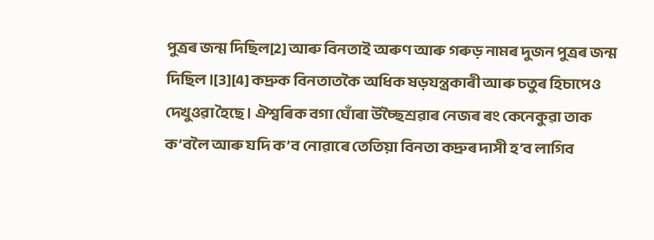পুত্ৰৰ জন্ম দিছিল[2] আৰু বিনতাই অৰুণ আৰু গৰুড় নামৰ দুজন পুত্ৰৰ জন্ম দিছিল।[3][4] কদ্ৰুক বিনতাতকৈ অধিক ষড়যন্ত্ৰকাৰী আৰু চতুৰ হিচাপেও দেখুওৱা হৈছে। ঐশ্বৰিক বগা ঘোঁৰা উচ্ছৈশ্ৰৱাৰ নেজৰ ৰং কেনেকুৱা তাক ক’বলৈ আৰু যদি ক’ব নোৱাৰে তেতিয়া বিনতা কদ্ৰুৰ দাসী হ’ব লাগিব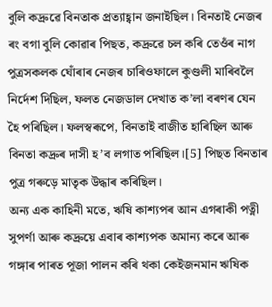বুলি কদ্ৰুৱে বিনতাক প্ৰত্যাহ্বান জনাইছিল। বিনতাই নেজৰ ৰং বগা বুলি কোৱাৰ পিছত, কদ্ৰুৱে চল কৰি তেওঁৰ নাগ পুত্ৰসকলক ঘোঁৰাৰ নেজৰ চাৰিওফালে কুণ্ডলী মাৰিবলৈ নিৰ্দেশ দিছিল, ফলত নেজডাল দেখাত ক’লা বৰণৰ যেন হৈ পৰিছিল। ফলস্বৰূপে, বিনতাই বাজীত হাৰিছিল আৰু বিনতা কদ্ৰুৰ দাসী হ’ব লগাত পৰিছিল।[5] পিছত বিনতাৰ পুত্ৰ গৰুড়ে মাতৃক উদ্ধাৰ কৰিছিল।
অন্য এক কাহিনী মতে, ঋষি কাশ্যপৰ আন এগৰাকী পত্নী সুপৰ্ণা আৰু কদ্ৰুয়ে এবাৰ কাশ্যপক অমান্য কৰে আৰু গঙ্গাৰ পাৰত পূজা পালন কৰি থকা কেইজনমান ঋষিক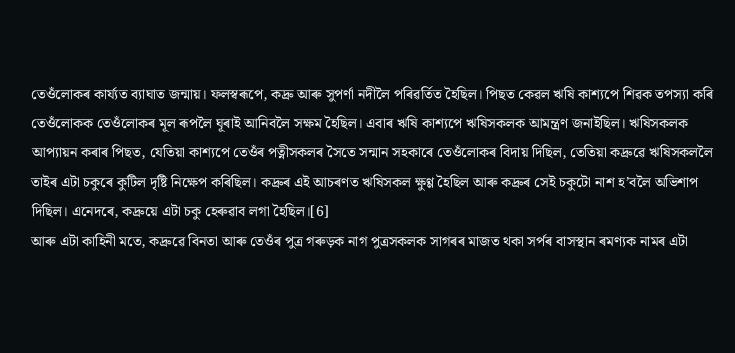তেওঁলোকৰ কাৰ্য্যত ব্যাঘাত জন্মায়। ফলস্বৰূপে, কদ্ৰু আৰু সুপৰ্ণা নদীলৈ পৰিৱৰ্তিত হৈছিল। পিছত কেৱল ঋষি কাশ্যপে শিৱক তপস্যা কৰি তেওঁলোকক তেওঁলোকৰ মূল ৰূপলৈ ঘূৰাই আনিবলৈ সক্ষম হৈছিল। এবাৰ ঋষি কাশ্যপে ঋষিসকলক আমন্ত্ৰণ জনাইছিল। ঋষিসকলক আপ্যায়ন কৰাৰ পিছত, যেতিয়া কাশ্যপে তেওঁৰ পত্নীসকলৰ সৈতে সন্মান সহকাৰে তেওঁলোকৰ বিদায় দিছিল, তেতিয়া কদ্ৰুৱে ঋষিসকললৈ তাইৰ এটা চকুৰে কুটিল দৃষ্টি নিক্ষেপ কৰিছিল। কদ্ৰুৰ এই আচৰণত ঋষিসকল ক্ষুণ্ণ হৈছিল আৰু কদ্ৰুৰ সেই চকুটো নাশ হ’বলৈ অভিশাপ দিছিল। এনেদৰে, কদ্ৰুয়ে এটা চকু হেৰুৱাব লগা হৈছিল।[6]
আৰু এটা কাহিনী মতে, কদ্ৰুৱে বিনতা আৰু তেওঁৰ পুত্ৰ গৰুড়ক নাগ পুত্ৰসকলক সাগৰৰ মাজত থকা সৰ্পৰ বাসস্থান ৰমণ্যক নামৰ এটা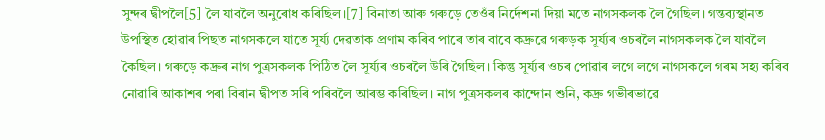সুন্দৰ দ্বীপলৈ[5] লৈ যাবলৈ অনুৰোধ কৰিছিল।[7] বিনাতা আৰু গৰুড়ে তেওঁৰ নিৰ্দেশনা দিয়া মতে নাগসকলক লৈ গৈছিল। গন্তব্যস্থানত উপস্থিত হোৱাৰ পিছত নাগসকলে যাতে সূৰ্য্য দেৱতাক প্ৰণাম কৰিব পাৰে তাৰ বাবে কদ্ৰুৱে গৰুড়ক সূৰ্য্যৰ ওচৰলৈ নাগসকলক লৈ যাবলৈ কৈছিল। গৰুড়ে কদ্ৰুৰ নাগ পুত্ৰসকলক পিঠিত লৈ সূৰ্য্যৰ ওচৰলৈ উৰি গৈছিল। কিন্তু সূৰ্য্যৰ ওচৰ পোৱাৰ লগে লগে নাগসকলে গৰম সহ্য কৰিব নোৱাৰি আকাশৰ পৰা বিৰান দ্বীপত সৰি পৰিবলৈ আৰম্ভ কৰিছিল। নাগ পুত্ৰসকলৰ কান্দোন শুনি, কদ্ৰু গভীৰভাৱে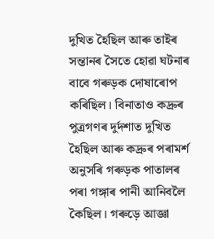দুখিত হৈছিল আৰু তাইৰ সন্তানৰ সৈতে হোৱা ঘটনাৰ বাবে গৰুড়ক দোষাৰোপ কৰিছিল। বিনাতাও কদ্ৰুৰ পুত্ৰগণৰ দুৰ্দশাত দুখিত হৈছিল আৰু কদ্ৰুৰ পৰামৰ্শ অনুসৰি গৰুড়ক পাতালৰ পৰা গঙ্গাৰ পানী আনিবলৈ কৈছিল। গৰুড়ে আজ্ঞা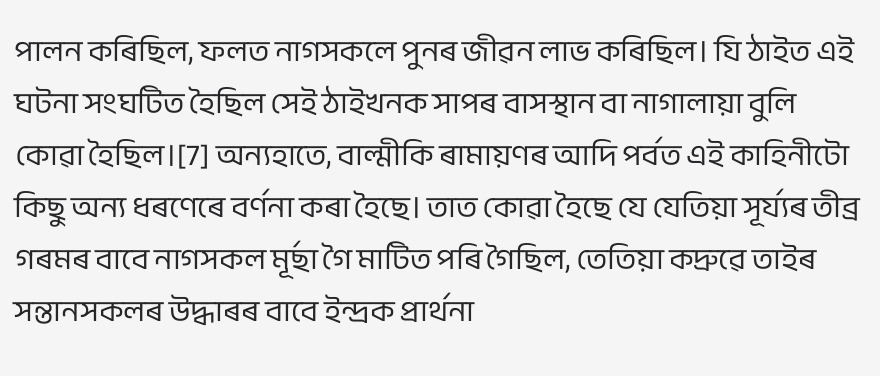পালন কৰিছিল, ফলত নাগসকলে পুনৰ জীৱন লাভ কৰিছিল। যি ঠাইত এই ঘটনা সংঘটিত হৈছিল সেই ঠাইখনক সাপৰ বাসস্থান বা নাগালায়া বুলি কোৱা হৈছিল।[7] অন্যহাতে, বাল্মীকি ৰামায়ণৰ আদি পৰ্বত এই কাহিনীটো কিছু অন্য ধৰণেৰে বৰ্ণনা কৰা হৈছে। তাত কোৱা হৈছে যে যেতিয়া সূৰ্য্যৰ তীব্ৰ গৰমৰ বাবে নাগসকল মূৰ্ছা গৈ মাটিত পৰি গৈছিল, তেতিয়া কদ্ৰুৱে তাইৰ সন্তানসকলৰ উদ্ধাৰৰ বাবে ইন্দ্ৰক প্ৰাৰ্থনা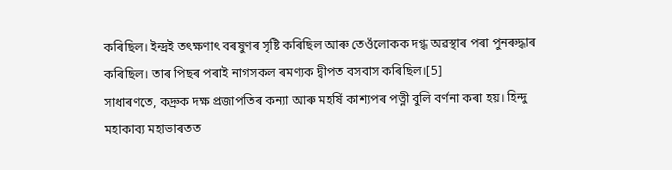কৰিছিল। ইন্দ্ৰই তৎক্ষণাৎ বৰষুণৰ সৃষ্টি কৰিছিল আৰু তেওঁলোকক দগ্ধ অৱস্থাৰ পৰা পুনৰুদ্ধাৰ কৰিছিল। তাৰ পিছৰ পৰাই নাগসকল ৰমণ্যক দ্বীপত বসবাস কৰিছিল।[5]
সাধাৰণতে, কদ্ৰুক দক্ষ প্ৰজাপতিৰ কন্যা আৰু মহৰ্ষি কাশ্যপৰ পত্নী বুলি বৰ্ণনা কৰা হয়। হিন্দু মহাকাব্য মহাভাৰতত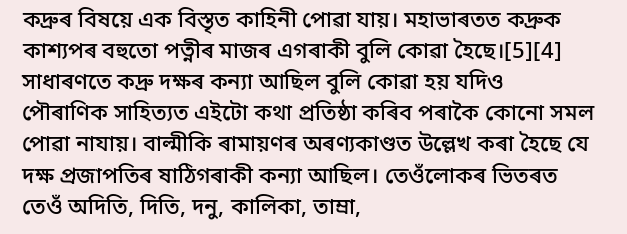কদ্ৰুৰ বিষয়ে এক বিস্তৃত কাহিনী পোৱা যায়। মহাভাৰতত কদ্ৰুক কাশ্যপৰ বহুতো পত্নীৰ মাজৰ এগৰাকী বুলি কোৱা হৈছে।[5][4]
সাধাৰণতে কদ্ৰু দক্ষৰ কন্যা আছিল বুলি কোৱা হয় যদিও পৌৰাণিক সাহিত্যত এইটো কথা প্ৰতিষ্ঠা কৰিব পৰাকৈ কোনো সমল পোৱা নাযায়। বাল্মীকি ৰামায়ণৰ অৰণ্যকাণ্ডত উল্লেখ কৰা হৈছে যে দক্ষ প্ৰজাপতিৰ ষাঠিগৰাকী কন্যা আছিল। তেওঁলোকৰ ভিতৰত তেওঁ অদিতি, দিতি, দনু, কালিকা, তাম্ৰা,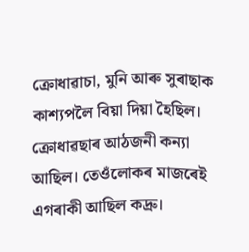ক্ৰোধাৱাচা, মুনি আৰু সুৰাছাক কাশ্যপলৈ বিয়া দিয়া হৈছিল। ক্ৰোধাৱছাৰ আঠজনী কন্যা আছিল। তেওঁলোকৰ মাজৰেই এগৰাকী আছিল কদ্ৰু।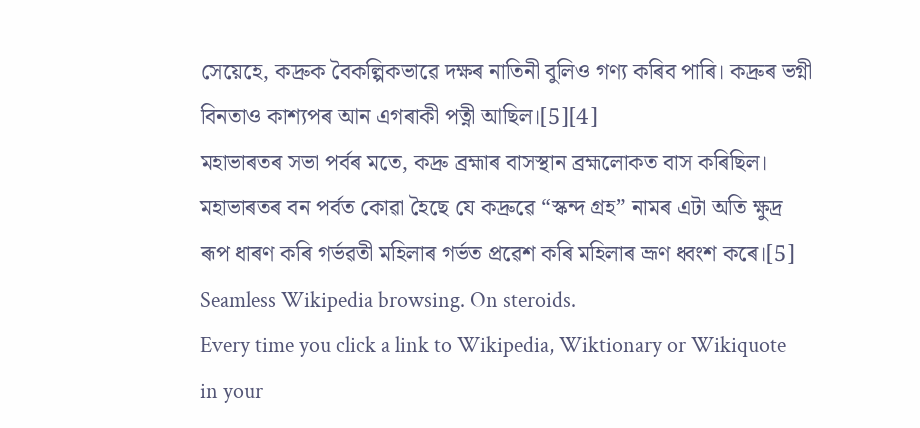সেয়েহে, কদ্ৰুক বৈকল্পিকভাৱে দক্ষৰ নাতিনী বুলিও গণ্য কৰিব পাৰি। কদ্ৰুৰ ভগ্নী বিনতাও কাশ্যপৰ আন এগৰাকী পত্নী আছিল।[5][4]
মহাভাৰতৰ সভা পৰ্বৰ মতে, কদ্ৰু ব্ৰহ্মাৰ বাসস্থান ব্ৰহ্মলোকত বাস কৰিছিল। মহাভাৰতৰ বন পৰ্বত কোৱা হৈছে যে কদ্ৰুৱে “স্কন্দ গ্ৰহ” নামৰ এটা অতি ক্ষুদ্ৰ ৰূপ ধাৰণ কৰি গৰ্ভৱতী মহিলাৰ গৰ্ভত প্ৰৱেশ কৰি মহিলাৰ ভ্ৰূণ ধ্বংশ কৰে।[5]
Seamless Wikipedia browsing. On steroids.
Every time you click a link to Wikipedia, Wiktionary or Wikiquote in your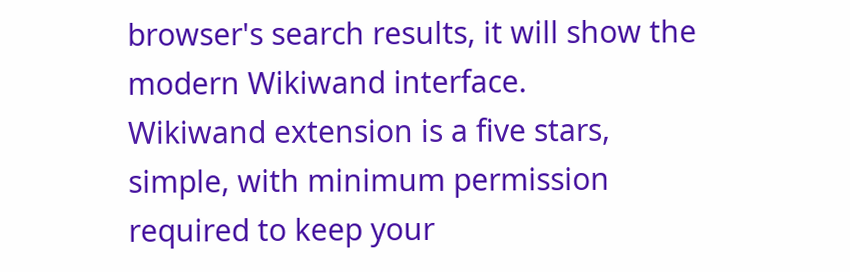browser's search results, it will show the modern Wikiwand interface.
Wikiwand extension is a five stars, simple, with minimum permission required to keep your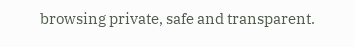browsing private, safe and transparent.